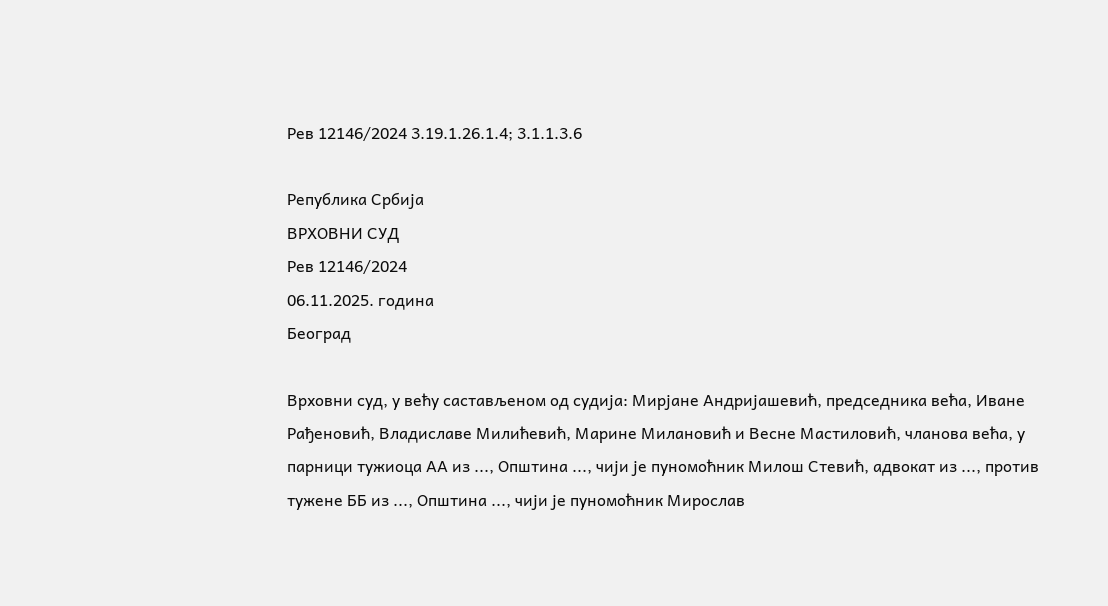Рев 12146/2024 3.19.1.26.1.4; 3.1.1.3.6

Република Србија
ВРХОВНИ СУД
Рев 12146/2024
06.11.2025. година
Београд

Врховни суд, у већу састављеном од судија: Мирјане Андријашевић, председника већа, Иване Рађеновић, Владиславе Милићевић, Марине Милановић и Весне Мастиловић, чланова већа, у парници тужиоца АА из ..., Општина ..., чији је пуномоћник Милош Стевић, адвокат из ..., против тужене ББ из ..., Општина ..., чији је пуномоћник Мирослав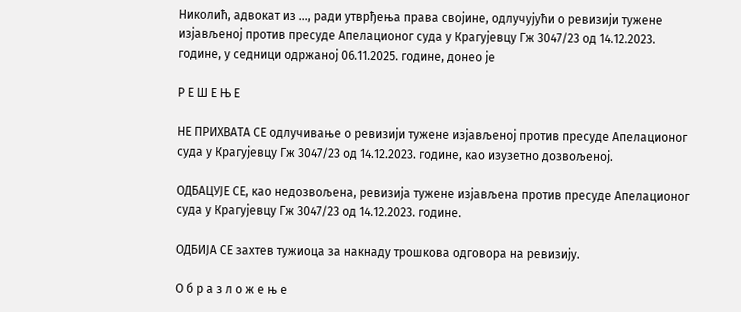Николић, адвокат из ..., ради утврђења права својине, одлучујући о ревизији тужене изјављеној против пресуде Апелационог суда у Крагујевцу Гж 3047/23 од 14.12.2023. године, у седници одржаној 06.11.2025. године, донео је

Р Е Ш Е Њ Е

НЕ ПРИХВАТА СЕ одлучивање о ревизији тужене изјављеној против пресуде Апелационог суда у Крагујевцу Гж 3047/23 од 14.12.2023. године, као изузетно дозвољеној.

ОДБАЦУЈЕ СЕ, као недозвољена, ревизија тужене изјављена против пресуде Апелационог суда у Крагујевцу Гж 3047/23 од 14.12.2023. године.

ОДБИЈА СЕ захтев тужиоца за накнаду трошкова одговора на ревизију.

О б р а з л о ж е њ е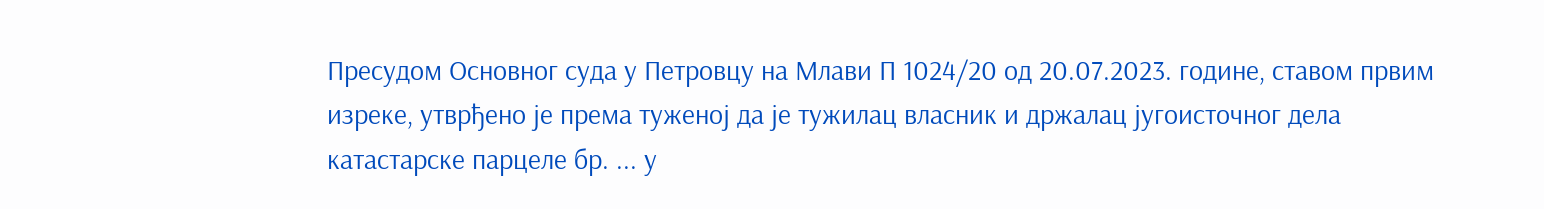Пресудом Основног суда у Петровцу на Млави П 1024/20 од 20.07.2023. године, ставом првим изреке, утврђено је према туженој да је тужилац власник и држалац југоисточног дела катастарске парцеле бр. ... у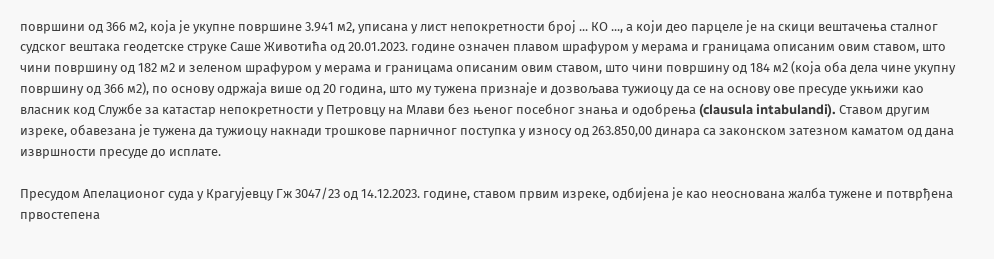површини од 366 м2, која је укупне површине 3.941 м2, уписана у лист непокретности број ... КО ..., а који део парцеле је на скици вештачења сталног судског вештака геодетске струке Саше Животића од 20.01.2023. године означен плавом шрафуром у мерама и границама описаним овим ставом, што чини површину од 182 м2 и зеленом шрафуром у мерама и границама описаним овим ставом, што чини површину од 184 м2 (која оба дела чине укупну површину од 366 м2), по основу одржаја више од 20 година, што му тужена признаје и дозвољава тужиоцу да се на основу ове пресуде укњижи као власник код Службе за катастар непокретности у Петровцу на Млави без њеног посебног знања и одобрења (clausula intabulandi). Ставом другим изреке, обавезана је тужена да тужиоцу накнади трошкове парничног поступка у износу од 263.850,00 динара са законском затезном каматом од дана извршности пресуде до исплате.

Пресудом Апелационог суда у Крагујевцу Гж 3047/23 од 14.12.2023. године, ставом првим изреке, одбијена је као неоснована жалба тужене и потврђена првостепена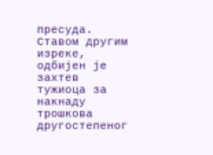пресуда. Ставом другим изреке, одбијен је захтев тужиоца за накнаду трошкова другостепеног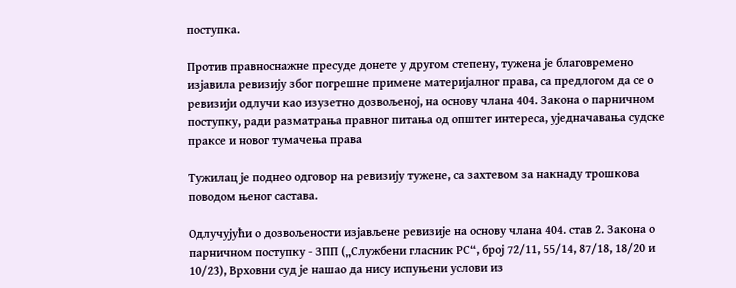поступка.

Против правноснажне пресуде донете у другом степену, тужена је благовремено изјавила ревизију због погрешне примене материјалног права, са предлогом да се о ревизији одлучи као изузетно дозвољеној, на основу члана 404. Закона о парничном поступку, ради разматрања правног питања од општег интереса, уједначавања судске праксе и новог тумачења права

Тужилац је поднео одговор на ревизију тужене, са захтевом за накнаду трошкова поводом њеног састава.

Одлучујући о дозвољености изјављене ревизије на основу члана 404. став 2. Закона о парничном поступку - ЗПП („Службени гласник РС“, број 72/11, 55/14, 87/18, 18/20 и 10/23), Врховни суд је нашао да нису испуњени услови из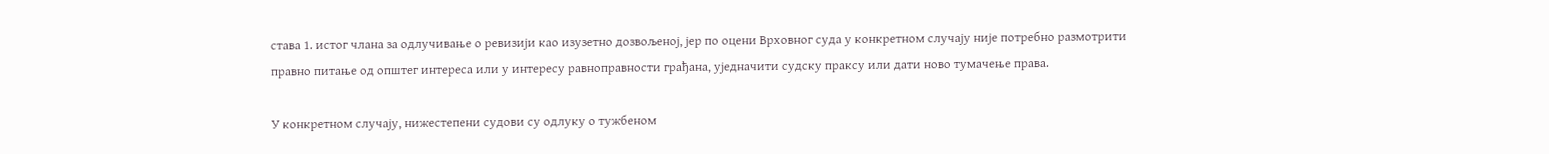става 1. истог члана за одлучивање о ревизији као изузетно дозвољеној, јер по оцени Врховног суда у конкретном случају није потребно размотрити правно питање од општег интереса или у интересу равноправности грађана, уједначити судску праксу или дати ново тумачење права.

У конкретном случају, нижестепени судови су одлуку о тужбеном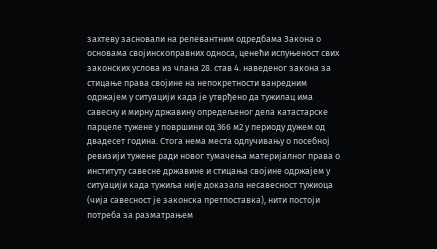захтеву засновали на релевантним одредбама Закона о основама својинскоправних односа, ценећи испуњеност свих законских услова из члана 28. став 4. наведеног закона за стицање права својине на непокретности ванредним одржајем у ситуацији када је утврђено да тужилац има савесну и мирну државину опредељеног дела катастарске парцеле тужене у површини од 366 м2 у периоду дужем од двадесет година. Стога нема места одлучивању о посебној ревизији тужене ради новог тумачења материјалног права о институту савесне државине и стицања својине одржајем у ситуацији када тужиља није доказала несавесност тужиоца (чија савесност је законска претпоставка), нити постоји потреба за разматрањем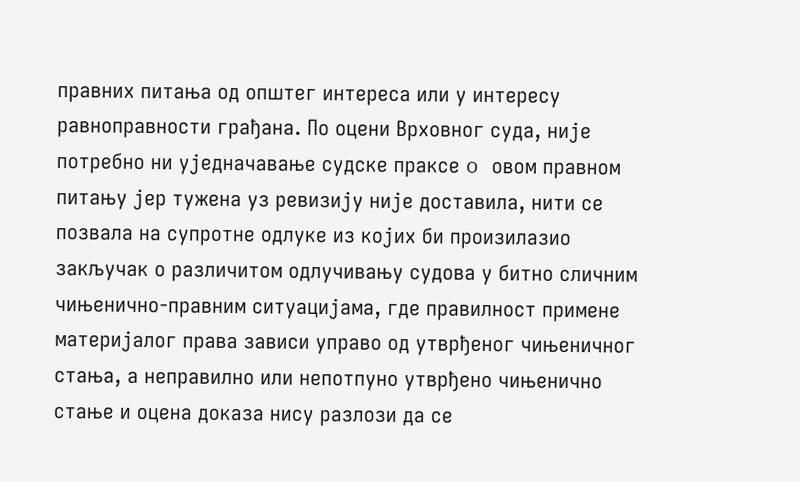правних питања од општег интереса или у интересу равноправности грађана. По оцени Врховног суда, није потребно ни уједначавање судске праксе o овом правном питању јер тужена уз ревизију није доставила, нити се позвала на супротне одлуке из којих би произилазио закључак о различитом одлучивању судова у битно сличним чињенично-правним ситуацијама, где правилност примене материјалог права зависи управо од утврђеног чињеничног стања, а неправилно или непотпуно утврђено чињенично стање и оцена доказа нису разлози да се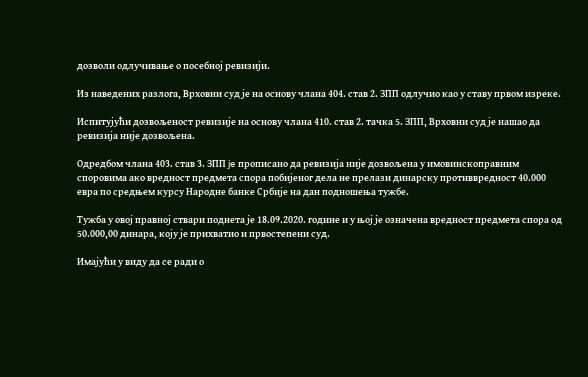дозволи одлучивање о посебној ревизији.

Из наведених разлога, Врховни суд је на основу члана 404. став 2. ЗПП одлучио као у ставу првом изреке.

Испитујући дозвољеност ревизије на основу члана 410. став 2. тачка 5. ЗПП, Врховни суд је нашао да ревизија није дозвољена.

Одредбом члана 403. став 3. ЗПП je прописано да ревизија није дозвољена у имовинскоправним споровима ако вредност предмета спора побијеног дела не прелази динарску противвредност 40.000 евра по средњем курсу Народне банке Србије на дан подношења тужбе.

Тужба у овој правној ствари поднета је 18.09.2020. године и у њој је означена вредност предмета спора од 50.000,00 динара, коју је прихватио и првостепени суд.

Имајући у виду да се ради о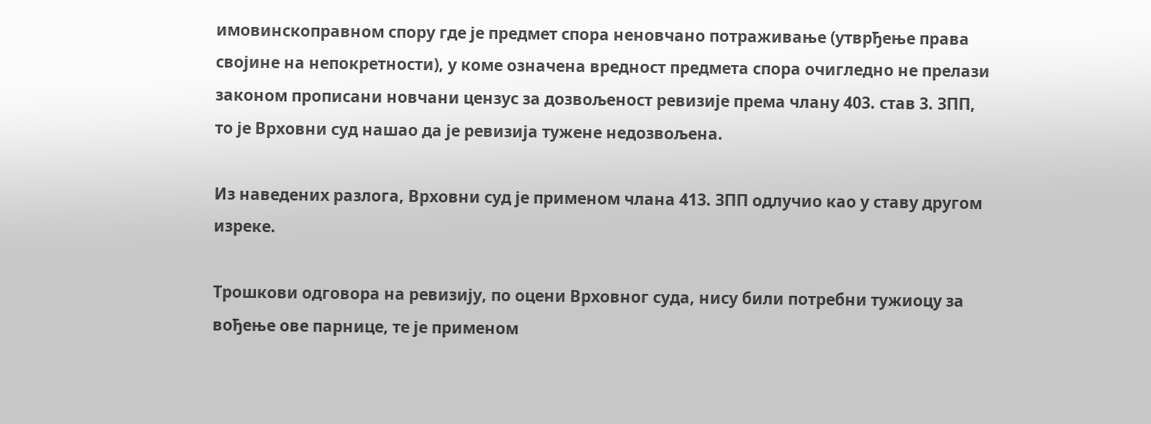имовинскоправном спору где је предмет спора неновчано потраживање (утврђење права својине на непокретности), у коме означена вредност предмета спора очигледно не прелази законом прописани новчани цензус за дозвољеност ревизије према члану 403. став 3. ЗПП, то је Врховни суд нашао да је ревизија тужене недозвољена.

Из наведених разлога, Врховни суд је применом члана 413. ЗПП одлучио као у ставу другом изреке.

Трошкови одговора на ревизију, по оцени Врховног суда, нису били потребни тужиоцу за вођење ове парнице, те је применом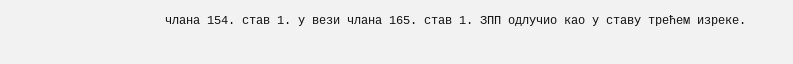члана 154. став 1. у вези члана 165. став 1. ЗПП одлучио као у ставу трећем изреке.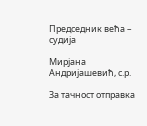Председник већа – судија

Мирјана Андријашевић, с.р.

За тачност отправка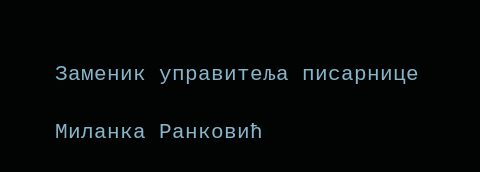Заменик управитеља писарнице

Миланка Ранковић